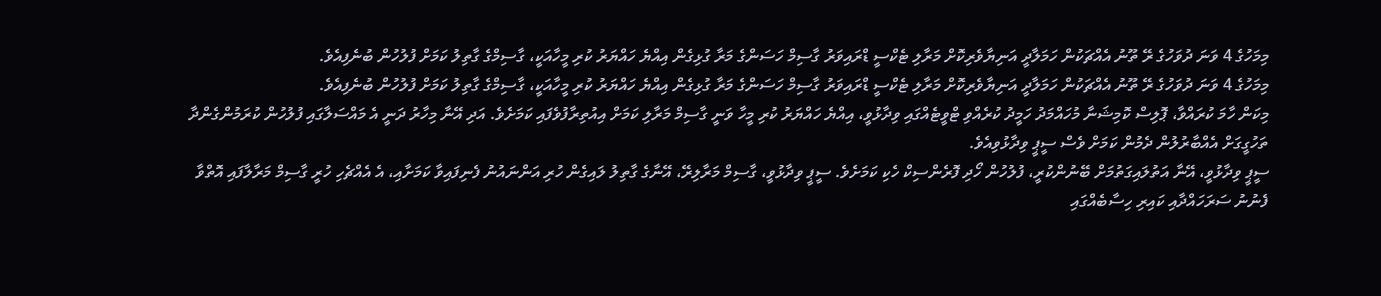މިމަހުގެ 4 ވަނަ ދުވަހުގެ ރޭ ތޫނު އެއްޗަކުން ހަމަލާދީ އަނިޔާވެރިކޮށް މަރާލި ޓެކްސީ ޑްރައިވަރު ގާސިމް ހަސަންގެ މަރާ ގުޅިގެން އިއްޔެ ހައްޔަރު ކުރި މީހާއަކީ، ގާސިމްގެ ގާތިލު ކަމަށް ފުލުހުން ބުނެފިއެވެ.
މިމަހުގެ 4 ވަނަ ދުވަހުގެ ރޭ ތޫނު އެއްޗަކުން ހަމަލާދީ އަނިޔާވެރިކޮށް މަރާލި ޓެކްސީ ޑްރައިވަރު ގާސިމް ހަސަންގެ މަރާ ގުޅިގެން އިއްޔެ ހައްޔަރު ކުރި މީހާއަކީ، ގާސިމްގެ ގާތިލު ކަމަށް ފުލުހުން ބުނެފިއެވެ.
މިކަން ހާމަ ކުރައްވާ، ޕޮލިސް ކޮމިޝަނާ މުހައްމަދު ހަމީދު ކުރެއްވި ޓްވީޓެއްގައި ވިދާޅުވީ، އިއްޔެ ހައްޔަރު ކުރި މީހާ ވަނީ ގާސިމް މަރާލި ކަމަށް އިއުތިރާފުވެފައި ކަމަށެވެ. އަދި އޭނާ މިހާރު ދަނީ އެ މައްސަލާގައި ފުލުހުން ކުރަމުންގެންދާ ތަހުގީގަށް އެއްބާރުލުން ދެމުން ކަމަށް ވެސް ސީޕީ ވިދާޅުވިއެވެ.
ސީޕީ ވިދާޅުވީ، އޭނާ އަތުލައިގަތުމަށް ބޭނުންކުރީ، ފުލުހުން ހޯދި ފޮރެންސިކް ހެކި ކަމަށެވެ. ސީޕީ ވިދާޅުވީ، ގާސިމް މަރާލިރޭ، އޭނާގެ ގާތިލު ލައިގެން ހުރި އަންނައުނު ފެނިފައިވާ ކަމަށާއި، އެ އެއްޗެހި ހުރީ ގާސިމް މަރާލާފައި އޮތްވާ ފެނުނު ސަރަހައްދާއި ކައިރި ހިސާބެއްގައި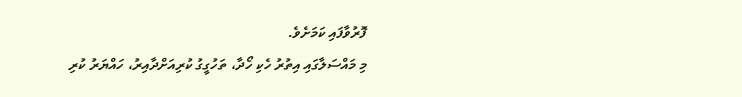ފޮރުވާފައި ކަމަށެވެ.
މި މައްސަލާގައި އިތުރު ހެކި ހޯދާ، ތަހުގީގު ކުރިއަށްދާއިރު، ހައްޔަރު ކުރި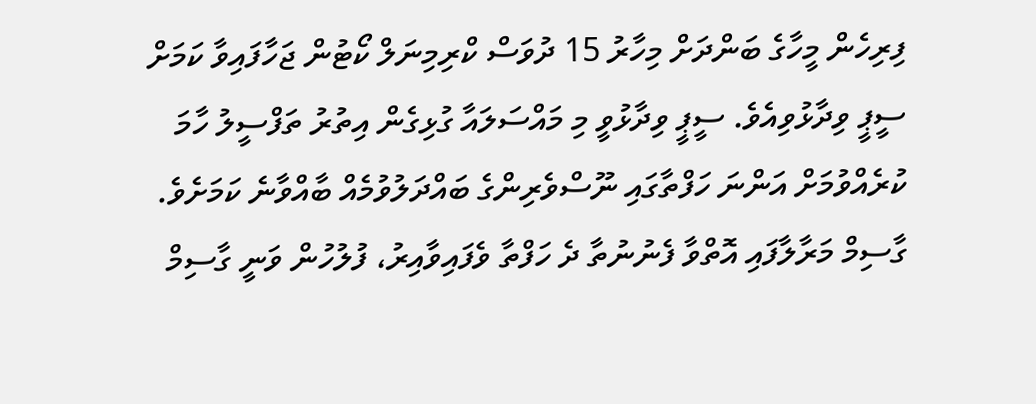ފިރިހެން މީހާގެ ބަންދަށް މިހާރު 15 ދުވަސް ކްރިމިނަލް ކޯޓުން ޖަހާފައިވާ ކަމަށް ސީޕީ ވިދާޅުވިއެވެ. ސީޕީ ވިދާޅުވީ މި މައްސަލައާ ގުޅިގެން އިތުރު ތަފްސީލު ހާމަ ކުރެއްވުމަށް އަންނަ ހަފްތާގައި ނޫސްވެރިންގެ ބައްދަލުވުމެއް ބާއްވާނެ ކަމަށެވެ.
ގާސިމް މަރާލާފައި އޮތްވާ ފެނުނުތާ ދެ ހަފްތާ ވެފައިވާއިރު، ފުލުހުން ވަނީ ގާސިމް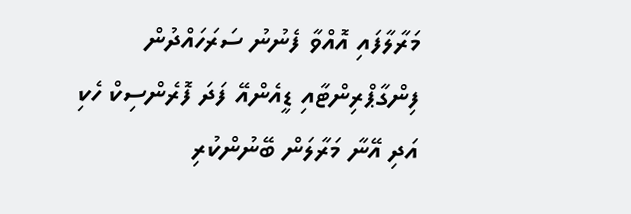މަރާލާފައި އޮއްވާ ފެނުނު ސަރަހައްދުން ފިންގާޕްރިންޓާއި ޑީއެންއޭ ފަދަ ފޮރެންސިކް ހެކި އަދި އޭނާ މަރާލަން ބޭނުންކުރި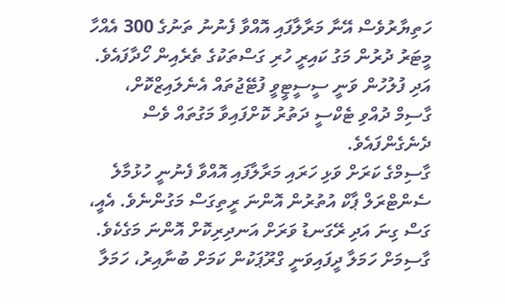ހަތިޔާރުވެސް އޭނާ މަރާލާފައި އޮއްވާ ފެނުނު ތަނުގެ 300 އެއްހާ މީޓަރު ދުރުން މަގު ކައިރީ ހުރި ގަސްތަކުގެ ތެރެއިން ހޯދާފައެވެ. އަދި ފުލުހުން ވަނީ ސީސީޓީވީ ފުޓޭޖުތައް އެނެލައިޒްކޮށް، ގާސިމް ދުއްވި ޓެކްސީ ދަތުރު ކޮށްފައިވާ މަގުތައް ވެސް ދެނެގެންފައެވެ.
ގާސިމްގެ ކަރަށް ވަޅި ހަރައި މަރާލާފައި އޮއްވާ ފެނުނީ ހުޅުމާލެ ސެންޓްރަލް ޕާކް އުތުރުން އޮންނަ ރީތިގަސް މަގުންނެވެ. އެއީ، ގަސް ގިނަ އަދި ރޭގަނޑު ވަރަށް އަނދިރިކޮށް އޮންނަ މަގެކެވެ.
ގާސިމަށް ހަމަލާ ދީފައިވަނީ ގްރޫޕަކުން ކަމަށް ބުނާއިރު، ހަމަލާ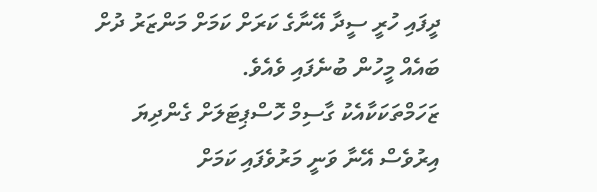ދީފައި ހުރީ ސީދާ އޭނާގެ ކަރަށް ކަމަށް މަންޒަރު ދުށް ބައެއް މީހުން ބުނެފައި ވެއެވެ.
ޒަހަމްތަކަކާއެކު ގާސިމް ހޮސްޕިޓަލަށް ގެންދިޔަ އިރުވެސް އޭނާ ވަނީ މަރުވެފައި ކަމަށް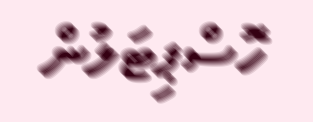ހޮސްޕިޓަލުން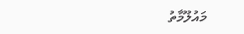މައުލޫމާތު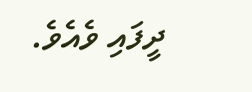ދީފައި ވެއެވެ.